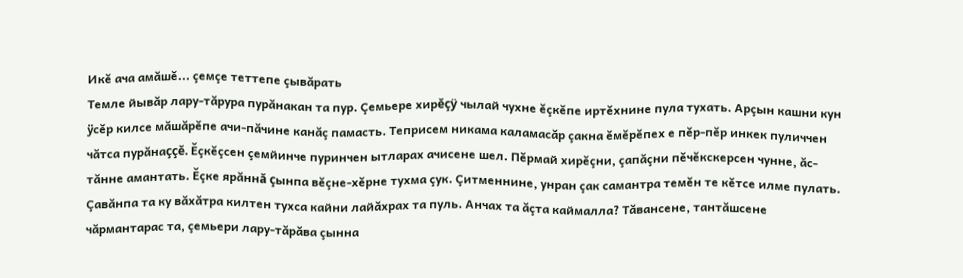Икĕ ача амăшĕ... çемçе теттепе çывăрать
Темле йывăр лару-тăрура пурăнакан та пур. Çемьере хирĕçÿ чылай чухне ĕçкĕпе иртĕхнине пула тухать. Арçын кашни кун ÿсĕр килсе мăшăрĕпе ачи-пăчине канăç памасть. Теприсем никама каламасăр çакна ĕмĕрĕпех е пĕр-пĕр инкек пуличчен чăтса пурăнаççĕ. Ĕçкĕçсен çемйинче пуринчен ытларах ачисене шел. Пĕрмай хирĕçни, çапăçни пĕчĕкскерсен чунне, ăс-тăнне амантать. Ĕçке ярăннă çынпа вĕçне-хĕрне тухма çук. Çитменнине, унран çак самантра темĕн те кĕтсе илме пулать. Çавăнпа та ку вăхăтра килтен тухса кайни лайăхрах та пуль. Анчах та ăçта каймалла? Тăвансене, тантăшсене чăрмантарас та, çемьери лару-тăрăва çынна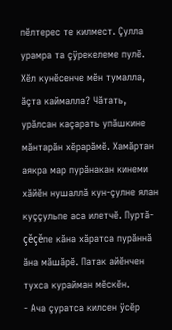пĕлтерес те килмест. Çулла урамра та çÿрекелеме пулĕ. Хĕл кунĕсенче мĕн тумалла, ăçта каймалла? Чăтать, урăлсан каçарать упăшкине мăнтарăн хĕрарăмĕ. Хамăртан аякра мар пурăнакан кинеми хăйĕн нушаллă кун-çулне ялан куççульпе аса илетчĕ. Пуртă-çĕçĕпе кăна хăратса пурăннă ăна мăшăрĕ. Патак айĕнчен тухса курайман мĕскĕн.
- Ача çуратса килсен ÿсĕр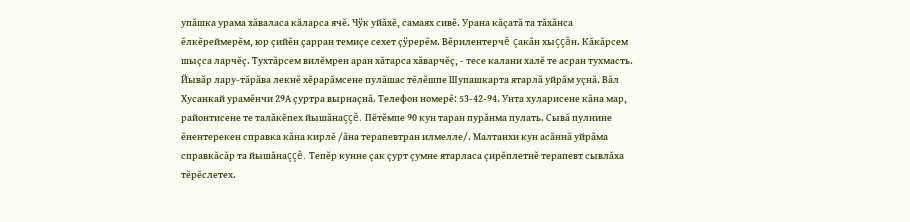упăшка урама хăваласа кăларса ячĕ. Чÿк уйăхĕ, самаях сивĕ. Урана кăçатă та тăхăнса ĕлкĕреймерĕм, юр çийĕн çарран темиçе сехет çÿрерĕм. Вĕрилентерчĕ çакăн хыççăн. Кăкăрсем шыçса ларчĕç. Тухтăрсем вилĕмрен аран хăтарса хăварчĕç, - тесе калани халĕ те асран тухмасть.
Йывăр лару-тăрăва лекнĕ хĕрарăмсене пулăшас тĕлĕшпе Шупашкарта ятарлă уйрăм уçнă. Вăл Хусанкай урамĕнчи 29А çуртра вырнаçнă. Телефон номерĕ: 53-42-94. Унта хуларисене кăна мар, районтисене те талăкĕпех йышăнаççĕ. Пĕтĕмпе 90 кун таран пурăнма пулать. Сывă пулнине ĕнентерекен справка кăна кирлĕ /ăна терапевтран илмелле/. Малтанхи кун асăннă уйрăма справкăсăр та йышăнаççĕ. Тепĕр кунне çак çурт çумне ятарласа çирĕплетнĕ терапевт сывлăха тĕрĕслетех.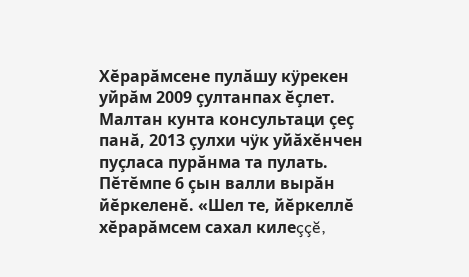Хĕрарăмсене пулăшу кÿрекен уйрăм 2009 çултанпах ĕçлет. Малтан кунта консультаци çеç панă, 2013 çулхи чÿк уйăхĕнчен пуçласа пурăнма та пулать. Пĕтĕмпе 6 çын валли вырăн йĕркеленĕ. «Шел те, йĕркеллĕ хĕрарăмсем сахал килеççĕ,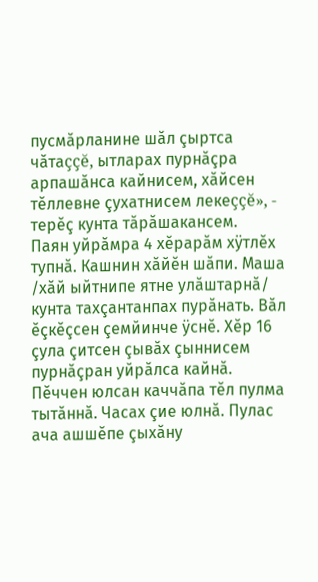пусмăрланине шăл çыртса чăтаççĕ, ытларах пурнăçра арпашăнса кайнисем, хăйсен тĕллевне çухатнисем лекеççĕ», - терĕç кунта тăрăшакансем.
Паян уйрăмра 4 хĕрарăм хÿтлĕх тупнă. Кашнин хăйĕн шăпи. Маша /хăй ыйтнипе ятне улăштарнă/ кунта тахçантанпах пурăнать. Вăл ĕçкĕçсен çемйинче ÿснĕ. Хĕр 16 çула çитсен çывăх çыннисем пурнăçран уйрăлса кайнă. Пĕччен юлсан каччăпа тĕл пулма тытăннă. Часах çие юлнă. Пулас ача ашшĕпе çыхăну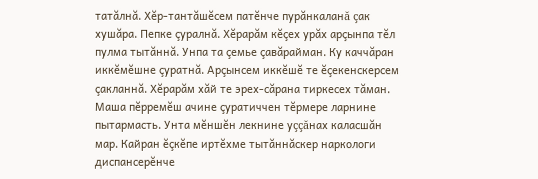татăлнă. Хĕр-тантăшĕсем патĕнче пурăнкаланă çак хушăра. Пепке çуралнă. Хĕрарăм кĕçех урăх арçынпа тĕл пулма тытăннă. Унпа та çемье çавăрайман. Ку каччăран иккĕмĕшне çуратнă. Арçынсем иккĕшĕ те ĕçекенскерсем çакланнă. Хĕрарăм хăй те эрех-сăрана тиркесех тăман. Маша пĕрремĕш ачине çуратиччен тĕрмере ларнине пытармасть. Унта мĕншĕн лекнине уççăнах каласшăн мар. Кайран ĕçкĕпе иртĕхме тытăннăскер наркологи диспансерĕнче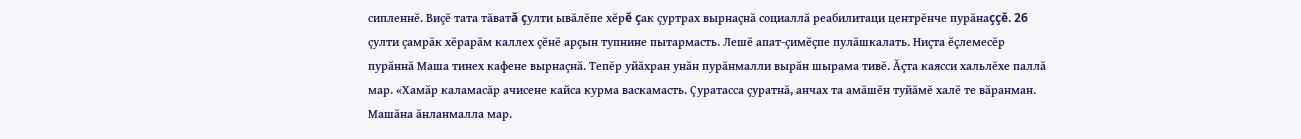сипленнĕ. Виçĕ тата тăватă çулти ывăлĕпе хĕрĕ çак çуртрах вырнаçнă социаллă реабилитаци центрĕнче пурăнаççĕ. 26 çулти çамрăк хĕрарăм каллех çĕнĕ арçын тупнине пытармасть. Лешĕ апат-çимĕçпе пулăшкалать. Ниçта ĕçлемесĕр пурăннă Маша тинех кафене вырнаçнă. Тепĕр уйăхран унăн пурăнмалли вырăн шырама тивĕ. Ăçта каясси хальлĕхе паллă мар. «Хамăр каламасăр ачисене кайса курма васкамасть. Çуратасса çуратнă, анчах та амăшĕн туйăмĕ халĕ те вăранман. Машăна ăнланмалла мар.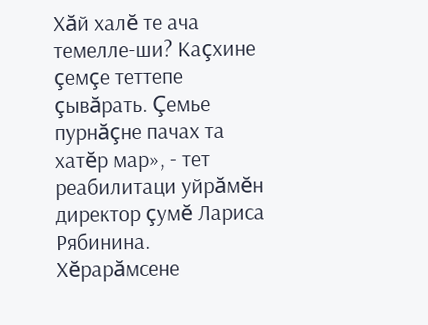Хăй халĕ те ача темелле-ши? Каçхине çемçе теттепе çывăрать. Çемье пурнăçне пачах та хатĕр мар», - тет реабилитаци уйрăмĕн директор çумĕ Лариса Рябинина.
Хĕрарăмсене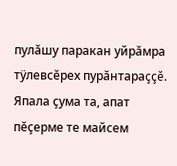пулăшу паракан уйрăмра тÿлевсĕрех пурăнтараççĕ. Япала çума та, апат пĕçерме те майсем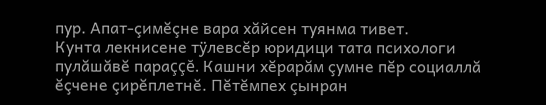пур. Апат-çимĕçне вара хăйсен туянма тивет.
Кунта лекнисене тÿлевсĕр юридици тата психологи пулăшăвĕ параççĕ. Кашни хĕрарăм çумне пĕр социаллă ĕçчене çирĕплетнĕ. Пĕтĕмпех çынран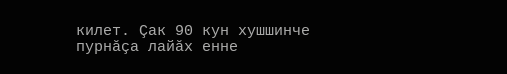килет. Çак 90 кун хушшинче пурнăçа лайăх енне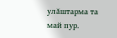улăштарма та май пур.